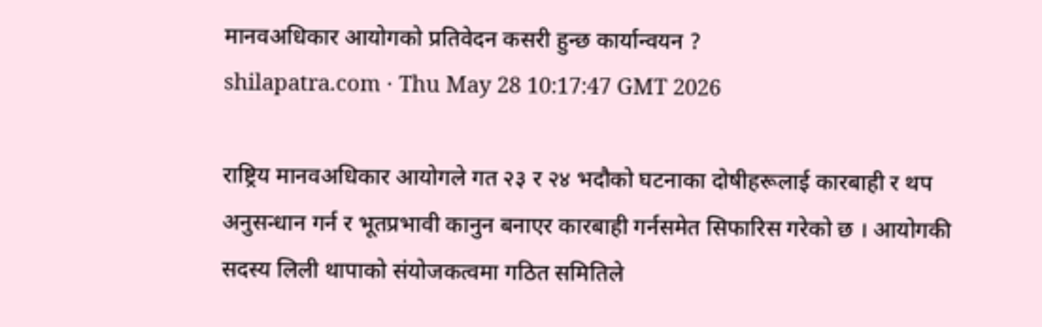मानवअधिकार आयोगको प्रतिवेदन कसरी हुन्छ कार्यान्वयन ?
shilapatra.com · Thu May 28 10:17:47 GMT 2026

राष्ट्रिय मानवअधिकार आयोगले गत २३ र २४ भदौको घटनाका दोषीहरूलाई कारबाही र थप अनुसन्धान गर्न र भूतप्रभावी कानुन बनाएर कारबाही गर्नसमेत सिफारिस गरेको छ । आयोगकी सदस्य लिली थापाको संयोजकत्वमा गठित समितिले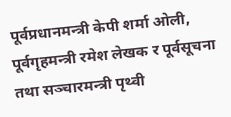पूर्वप्रधानमन्त्री केपी शर्मा ओली, पूर्वगृहमन्त्री रमेश लेखक र पूर्वसूचना तथा सञ्चारमन्त्री पृथ्वी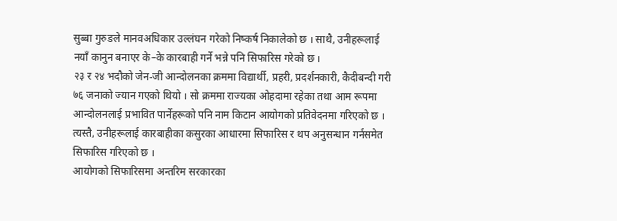सुब्बा गुरुङले मानवअधिकार उल्लंघन गरेको निष्कर्ष निकालेको छ । साथै, उनीहरूलाई नयाँ कानुन बनाएर के–के कारबाही गर्ने भन्ने पनि सिफारिस गरेको छ ।
२३ र २४ भदौको जेन-जी आन्दोलनका क्रममा विद्यार्थी, प्रहरी, प्रदर्शनकारी, कैदीबन्दी गरी ७६ जनाको ज्यान गएको थियो । सो क्रममा राज्यका ओहदामा रहेका तथा आम रूपमा आन्दोलनलाई प्रभावित पार्नेहरूको पनि नाम किटान आयोगको प्रतिवेदनमा गरिएको छ । त्यस्तै, उनीहरूलाई कारबाहीका कसुरका आधारमा सिफारिस र थप अनुसन्धान गर्नसमेत सिफारिस गरिएको छ ।
आयोगको सिफारिसमा अन्तरिम सरकारका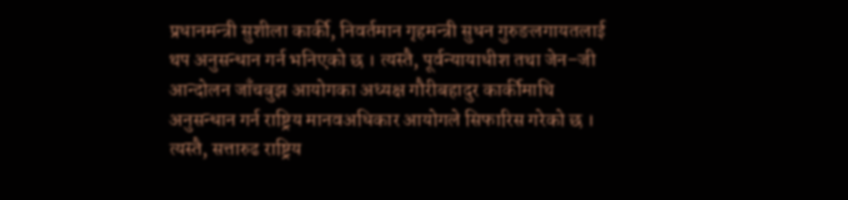प्रधानमन्त्री सुशीला कार्की, निवर्तमान गृहमन्त्री सुधन गुरुङलगायतलाई थप अनुसन्धान गर्न भनिएको छ । त्यस्तै, पूर्वन्यायाधीश तथा जेन–जी आन्दोलन जाँचबुझ आयोगका अध्यक्ष गौरीबहादुर कार्कीमाथि अनुसन्धान गर्न राष्ट्रिय मानवअधिकार आयोगले सिफारिस गरेको छ ।
त्यस्तै, सत्तारुढ राष्ट्रिय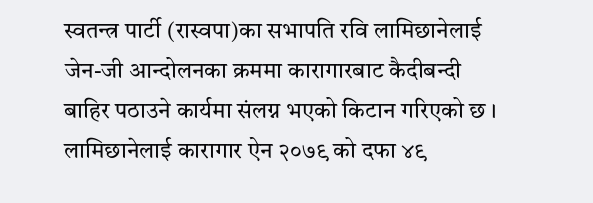स्वतन्त्र पार्टी (रास्वपा)का सभापति रवि लामिछानेलाई जेन-जी आन्दोलनका क्रममा कारागारबाट कैदीबन्दी बाहिर पठाउने कार्यमा संलग्न भएको किटान गरिएको छ । लामिछानेलाई कारागार ऐन २०७९ को दफा ४९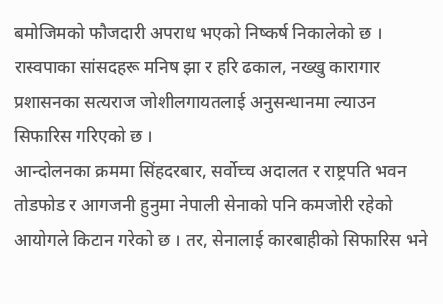बमोजिमको फौजदारी अपराध भएको निष्कर्ष निकालेको छ । रास्वपाका सांसदहरू मनिष झा र हरि ढकाल, नख्खु कारागार प्रशासनका सत्यराज जोशीलगायतलाई अनुसन्धानमा ल्याउन सिफारिस गरिएको छ ।
आन्दोलनका क्रममा सिंहदरबार, सर्वोच्च अदालत र राष्ट्रपति भवन तोडफोड र आगजनी हुनुमा नेपाली सेनाको पनि कमजोरी रहेको आयोगले किटान गरेको छ । तर, सेनालाई कारबाहीको सिफारिस भने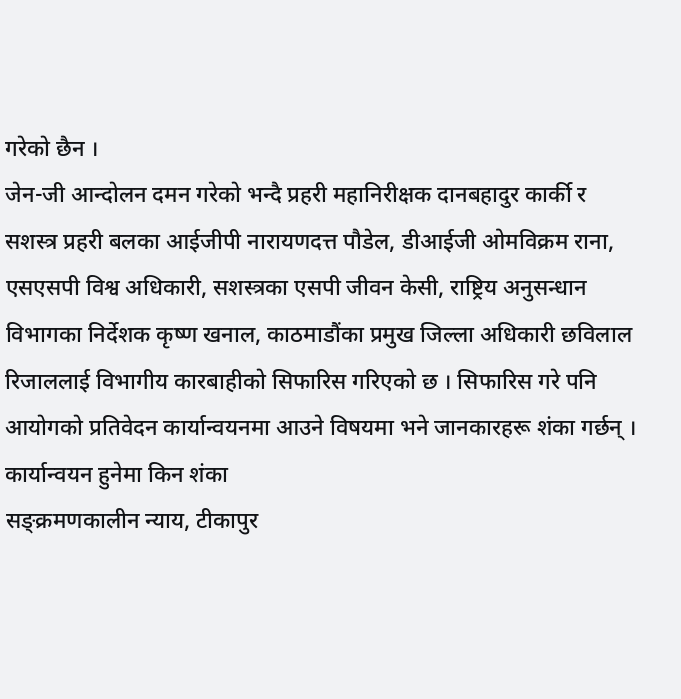गरेको छैन ।
जेन-जी आन्दोलन दमन गरेको भन्दै प्रहरी महानिरीक्षक दानबहादुर कार्की र सशस्त्र प्रहरी बलका आईजीपी नारायणदत्त पौडेल, डीआईजी ओमविक्रम राना, एसएसपी विश्व अधिकारी, सशस्त्रका एसपी जीवन केसी, राष्ट्रिय अनुसन्धान विभागका निर्देशक कृष्ण खनाल, काठमाडौंका प्रमुख जिल्ला अधिकारी छविलाल रिजाललाई विभागीय कारबाहीको सिफारिस गरिएको छ । सिफारिस गरे पनि आयोगको प्रतिवेदन कार्यान्वयनमा आउने विषयमा भने जानकारहरू शंका गर्छन् ।
कार्यान्वयन हुनेमा किन शंका
सङ्क्रमणकालीन न्याय, टीकापुर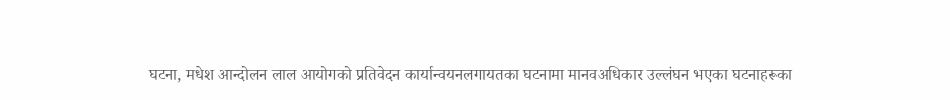घटना, मधेश आन्दोलन लाल आयोगको प्रतिवेदन कार्यान्वयनलगायतका घटनामा मानवअधिकार उल्लंघन भएका घटनाहरूका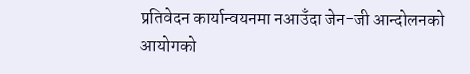प्रतिवेदन कार्यान्वयनमा नआउँदा जेन-जी आन्दोलनको आयोगको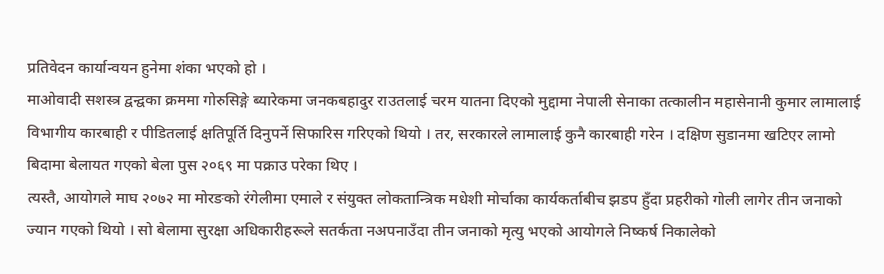प्रतिवेदन कार्यान्वयन हुनेमा शंका भएको हो ।
माओवादी सशस्त्र द्वन्द्वका क्रममा गोरुसिङ्गे ब्यारेकमा जनकबहादुर राउतलाई चरम यातना दिएको मुद्दामा नेपाली सेनाका तत्कालीन महासेनानी कुमार लामालाई विभागीय कारबाही र पीडितलाई क्षतिपूर्ति दिनुपर्ने सिफारिस गरिएको थियो । तर, सरकारले लामालाई कुनै कारबाही गरेन । दक्षिण सुडानमा खटिएर लामो बिदामा बेलायत गएको बेला पुस २०६९ मा पक्राउ परेका थिए ।
त्यस्तै, आयोगले माघ २०७२ मा मोरङको रंगेलीमा एमाले र संयुक्त लोकतान्त्रिक मधेशी मोर्चाका कार्यकर्ताबीच झडप हुँदा प्रहरीको गोली लागेर तीन जनाको ज्यान गएको थियो । सो बेलामा सुरक्षा अधिकारीहरूले सतर्कता नअपनाउँदा तीन जनाको मृत्यु भएको आयोगले निष्कर्ष निकालेको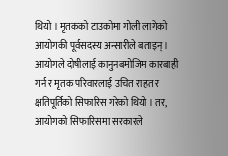थियो । मृतकको टाउकोमा गोली लागेको आयोगकी पूर्वसदस्य अन्सारीले बताइन् ।
आयोगले दोषीलाई कानुनबमोजिम कारबाही गर्न र मृतक परिवारलाई उचित राहत र क्षतिपूर्तिको सिफारिस गरेको थियो । तर, आयोगको सिफारिसमा सरकारले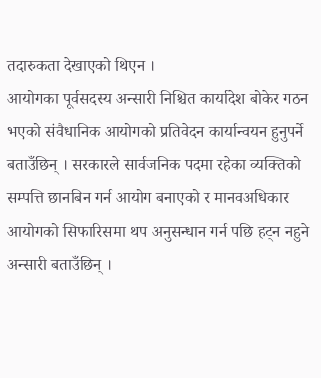तदारुकता देखाएको थिएन ।
आयोगका पूर्वसदस्य अन्सारी निश्चित कार्यादेश बोकेर गठन भएको संवैधानिक आयोगको प्रतिवेदन कार्यान्वयन हुनुपर्ने बताउँछिन् । सरकारले सार्वजनिक पदमा रहेका व्यक्तिको सम्पत्ति छानबिन गर्न आयोग बनाएको र मानवअधिकार आयोगको सिफारिसमा थप अनुसन्धान गर्न पछि हट्न नहुने अन्सारी बताउँछिन् ।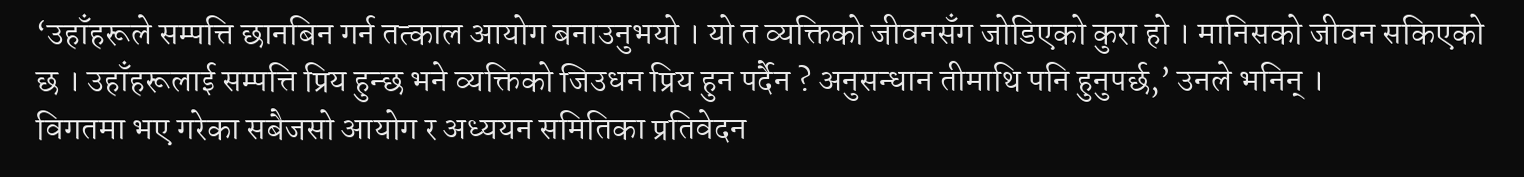‘उहाँहरूले सम्पत्ति छानबिन गर्न तत्काल आयोग बनाउनुभयो । यो त व्यक्तिको जीवनसँग जोडिएको कुरा हो । मानिसको जीवन सकिएको छ । उहाँहरूलाई सम्पत्ति प्रिय हुन्छ भने व्यक्तिको जिउधन प्रिय हुन पर्दैन ? अनुसन्धान तीमाथि पनि हुनुपर्छ,’ उनले भनिन् ।
विगतमा भए गरेका सबैजसो आयोग र अध्ययन समितिका प्रतिवेदन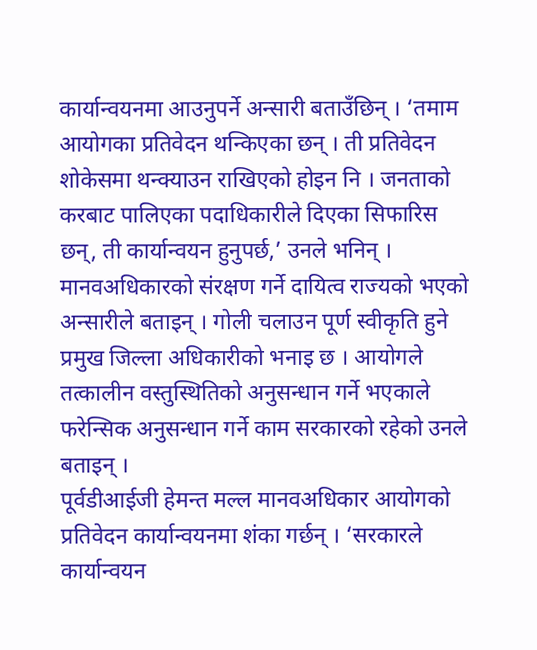कार्यान्वयनमा आउनुपर्ने अन्सारी बताउँछिन् । ‘तमाम आयोगका प्रतिवेदन थन्किएका छन् । ती प्रतिवेदन शोकेसमा थन्क्याउन राखिएको होइन नि । जनताको करबाट पालिएका पदाधिकारीले दिएका सिफारिस छन्, ती कार्यान्वयन हुनुपर्छ,’ उनले भनिन् ।
मानवअधिकारको संरक्षण गर्ने दायित्व राज्यको भएको अन्सारीले बताइन् । गोली चलाउन पूर्ण स्वीकृति हुने प्रमुख जिल्ला अधिकारीको भनाइ छ । आयोगले तत्कालीन वस्तुस्थितिको अनुसन्धान गर्ने भएकाले फरेन्सिक अनुसन्धान गर्ने काम सरकारको रहेको उनले बताइन् ।
पूर्वडीआईजी हेमन्त मल्ल मानवअधिकार आयोगको प्रतिवेदन कार्यान्वयनमा शंका गर्छन् । ‘सरकारले कार्यान्वयन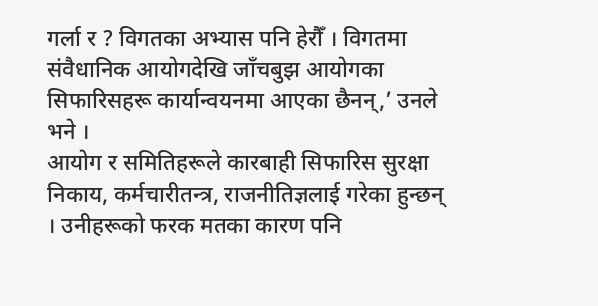गर्ला र ? विगतका अभ्यास पनि हेरौँ । विगतमा संवैधानिक आयोगदेखि जाँचबुझ आयोगका सिफारिसहरू कार्यान्वयनमा आएका छैनन्,’ उनले भने ।
आयोग र समितिहरूले कारबाही सिफारिस सुरक्षा निकाय, कर्मचारीतन्त्र, राजनीतिज्ञलाई गरेका हुन्छन् । उनीहरूको फरक मतका कारण पनि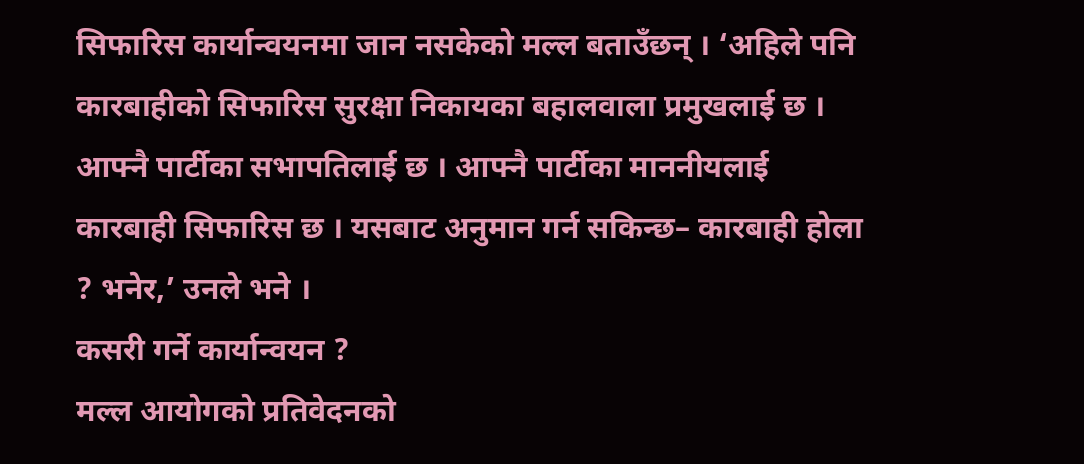सिफारिस कार्यान्वयनमा जान नसकेको मल्ल बताउँछन् । ‘अहिले पनि कारबाहीको सिफारिस सुरक्षा निकायका बहालवाला प्रमुखलाई छ । आफ्नै पार्टीका सभापतिलाई छ । आफ्नै पार्टीका माननीयलाई कारबाही सिफारिस छ । यसबाट अनुमान गर्न सकिन्छ– कारबाही होला ? भनेर,’ उनले भने ।
कसरी गर्ने कार्यान्वयन ?
मल्ल आयोगको प्रतिवेदनको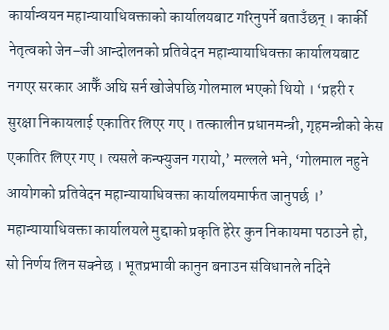कार्यान्वयन महान्यायाधिवक्ताको कार्यालयबाट गरिनुपर्ने बताउँछन् । कार्की नेतृत्वको जेन–जी आन्दोलनको प्रतिवेदन महान्यायाधिवक्ता कार्यालयबाट नगएर सरकार आफैँ अघि सर्न खोजेपछि गोलमाल भएको थियो । ‘प्रहरी र सुरक्षा निकायलाई एकातिर लिएर गए । तत्कालीन प्रधानमन्त्री, गृहमन्त्रीको केस एकातिर लिएर गए । त्यसले कन्फ्युजन गरायो,’ मल्लले भने, ‘गोलमाल नहुने आयोगको प्रतिवेदन महान्यायाधिवक्ता कार्यालयमार्फत जानुपर्छ ।’
महान्यायाधिवक्ता कार्यालयले मुद्दाको प्रकृति हेरेर कुन निकायमा पठाउने हो, सो निर्णय लिन सक्नेछ । भूतप्रभावी कानुन बनाउन संविधानले नदिने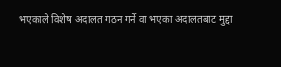भएकाले विशेष अदालत गठन गर्ने वा भएका अदालतबाट मुद्दा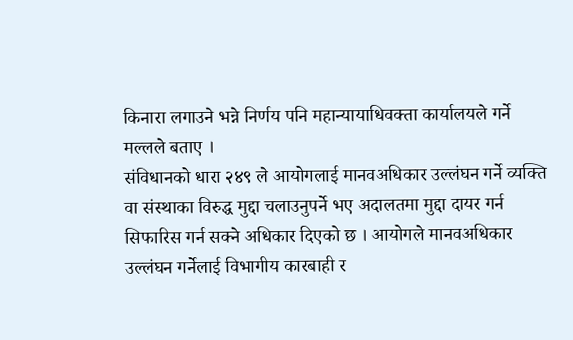किनारा लगाउने भन्ने निर्णय पनि महान्यायाधिवक्ता कार्यालयले गर्ने मल्लले बताए ।
संविधानको धारा २४९ ले आयोगलाई मानवअधिकार उल्लंघन गर्ने व्यक्ति वा संस्थाका विरुद्ध मुद्दा चलाउनुपर्ने भए अदालतमा मुद्दा दायर गर्न सिफारिस गर्न सक्ने अधिकार दिएको छ । आयोगले मानवअधिकार उल्लंघन गर्नेलाई विभागीय कारबाही र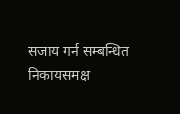सजाय गर्न सम्बन्धित निकायसमक्ष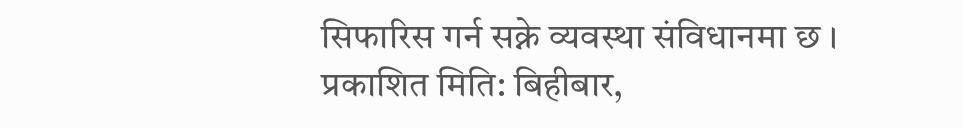सिफारिस गर्न सक्ने व्यवस्था संविधानमा छ ।
प्रकाशित मिति: बिहीबार,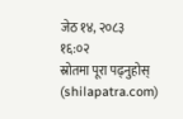जेठ १४, २०८३
१६:०२
स्रोतमा पूरा पढ्नुहोस् (shilapatra.com)